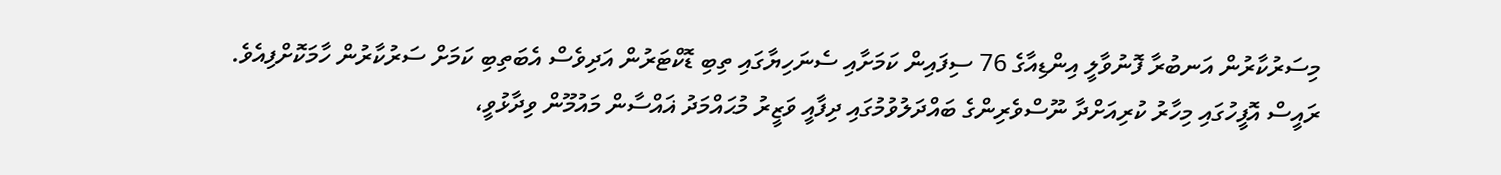މިސަރުކާރުން އަނބުރާ ފޮނުވާލީ އިންޑިއާގެ 76 ސިފައިން ކަމަށާއި ސެނަހިޔާގައި ތިބި ޑޮކްޓަރުން އަދިވެސް އެބަތިބި ކަމަށް ސަރުކާރުން ހާމަކޮށްފިއެވެ.
ރައީސް އޮފީހުގައި މިހާރު ކުރިއަށްދާ ނޫސްވެރިންގެ ބައްދަލުވުމުގައި ދިފާއީ ވަޒީރު މުޙައްމަދު ޣައްސާން މައުމޫން ވިދާޅުވީ،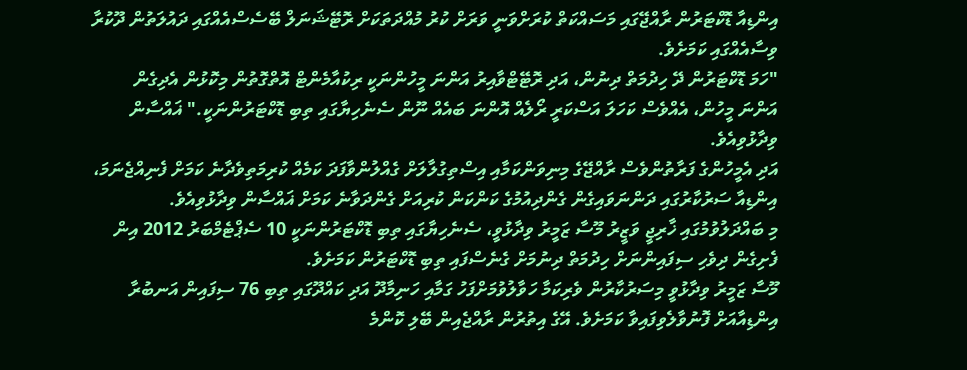އިންޑިއާ ޑޮކްޓަރުން ރާއްޖޭގައި މަސައްކަތް ކުރަށްވަނީ ވަރަށް ކުރު މުއްދަތަކަށް ރޮޓޭޝަނަލް ބޭސެސްއެއްގައި ދައުލަތުން ދޫކުރާ ވިސާއެއްގައި ކަމަށެވެ.
"ހަމަ ޑޮކްޓަރުން ދޭ ހިދުމަތް ދިނުން، އަދި ރޮޓޭޓްވާއިރު އަންނަ މީހުންނަކީ ރިކުއާމެންޓް އޮތްގޮތުން މިކޮޅުން އެދިގެން އަންނަ މީހުން، އެއްވެސް ކަހަލަ އަސްކަރީ ރޯލެއް އޮންނަ ބައެއް ނޫން ސެނެހިޔާގައި ތިބި ޑޮކްޓަރުންނަކީ." ޣައްސާން ވިދާޅުވިއެވެ.
އަދި އެމީހުންގެ ފަރާތުންވެސް ރާއްޖޭގެ މިނިވަންކަމާއި އިސްތިގުލާލަށް ގެއްލުންވާފަދަ ކަމެއް ކުރިމަތިވެދާނެ ކަމަށް ފެނިއްޖެނަމަ، އިންޑިއާ ސަރުކާރުގައި ދަންނަވައިގެން ގެންދިއުމުގެ ކަންކަން ކުރިއަށް ގެންދަވާނެ ކަމަށް ޣައްސާން ވިދާޅުވިއެވެ.
މި ބައްދަލުވުމުގައި ޚާރިޖީ ވަޒީރު މޫސާ ޒަމީރު ވިދާޅުވީ، ސެނެހިޔާގައި ތިބި ޑޮކްޓަރުންނަކީ 10 ސެޕްޓެމްބަރު 2012 އިން ފެށިގެން ދިވެހި ސިފައިންނަށް ހިދުމަތް ދިނުމަށް ގެނެސްފައި ތިބި ޑޮކްޓަރުން ކަމަށެވެ.
މޫސާ ޒަމީރު ވިދާޅުވީ މިސަރުކާރުން ވެރިކަމާ ހަވާލުވުމަށްފަހު ގަމާއި ހަނިމާދޫ އަދި ކައްދޫގައި ތިބި 76 ސިފައިން އަނބުރާ އިންޑިއާއަށް ފޮނުވާލެވިފައިވާ ކަމަށެވެ. އޭގެ އިތުރުން ރާއްޖެއިން ބޭލި ކޮންމެ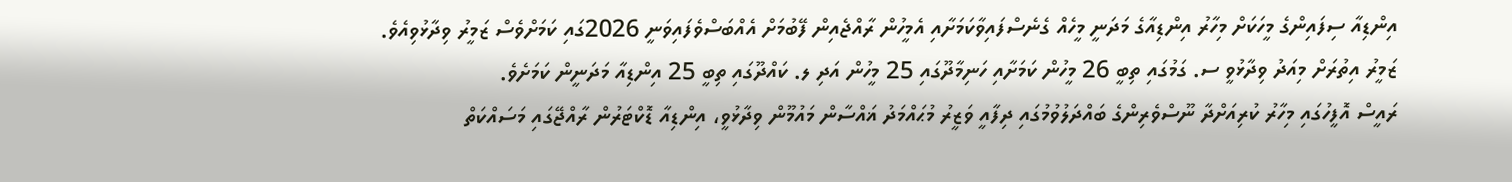އިންޑިއާ ސިފައިންގެ މީހަކަށް މިހާރު އިންޑިއާގެ މަދަނީ މީހެއް ގެނެސްފައިވާކަމަށާއި އެމީހުން ރާއްޖެއިން ފޭބުމަށް އެއްބަސްވެފައިވަނީ 2026ގައި ކަމަށްވެސް ޒަމީރު ވިދާޅުވިއެވެ.
ޒަމީރު އިތުރަށް މިއަދު ވިދާޅުވީ ސ. ގަމުގައި ތިބީ 26 މީހުން ކަމަށާއި ހަނިމާދޫގައި 25 މީހުން އަދި ލ. ކައްދޫގައި ތިބީ 25 އިންޑިއާ މަދަނީން ކަމަށެވެ.
ރައީސް އޮފީހުގައި މިހާރު ކުރިއަށްދާ ނޫސްވެރިންގެ ބައްދަލުވުމުގައި ދިފާއީ ވަޒީރު މުޙައްމަދު ޣައްސާން މައުމޫން ވިދާޅުވީ، އިންޑިއާ ޑޮކްޓަރުން ރާއްޖޭގައި މަސައްކަތް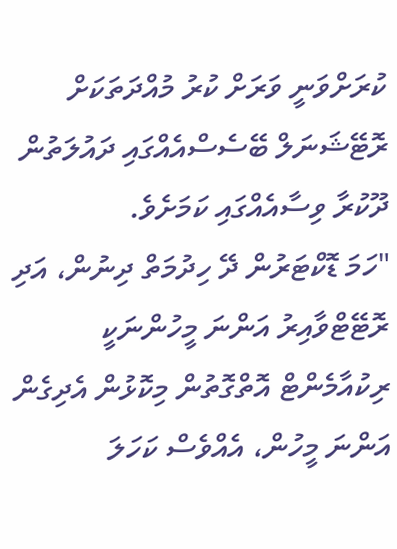ކުރަށްވަނީ ވަރަށް ކުރު މުއްދަތަކަށް ރޮޓޭޝަނަލް ބޭސެސްއެއްގައި ދައުލަތުން ދޫކުރާ ވިސާއެއްގައި ކަމަށެވެ.
"ހަމަ ޑޮކްޓަރުން ދޭ ހިދުމަތް ދިނުން، އަދި ރޮޓޭޓްވާއިރު އަންނަ މީހުންނަކީ ރިކުއާމެންޓް އޮތްގޮތުން މިކޮޅުން އެދިގެން އަންނަ މީހުން، އެއްވެސް ކަހަލަ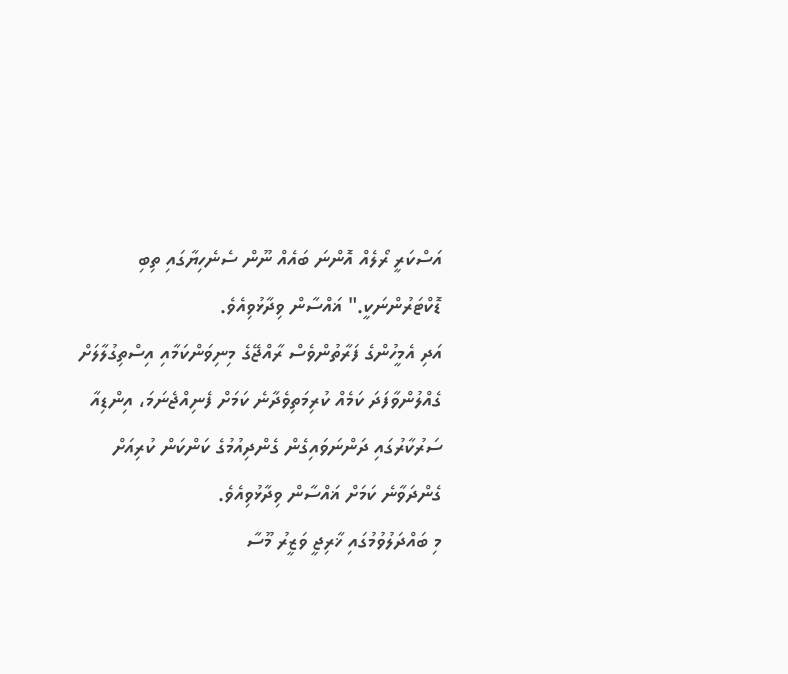އަސްކަރީ ރޯލެއް އޮންނަ ބައެއް ނޫން ސެނެހިޔާގައި ތިބި ޑޮކްޓަރުންނަކީ." ޣައްސާން ވިދާޅުވިއެވެ.
އަދި އެމީހުންގެ ފަރާތުންވެސް ރާއްޖޭގެ މިނިވަންކަމާއި އިސްތިގުލާލަށް ގެއްލުންވާފަދަ ކަމެއް ކުރިމަތިވެދާނެ ކަމަށް ފެނިއްޖެނަމަ، އިންޑިއާ ސަރުކާރުގައި ދަންނަވައިގެން ގެންދިއުމުގެ ކަންކަން ކުރިއަށް ގެންދަވާނެ ކަމަށް ޣައްސާން ވިދާޅުވިއެވެ.
މި ބައްދަލުވުމުގައި ޚާރިޖީ ވަޒީރު މޫސާ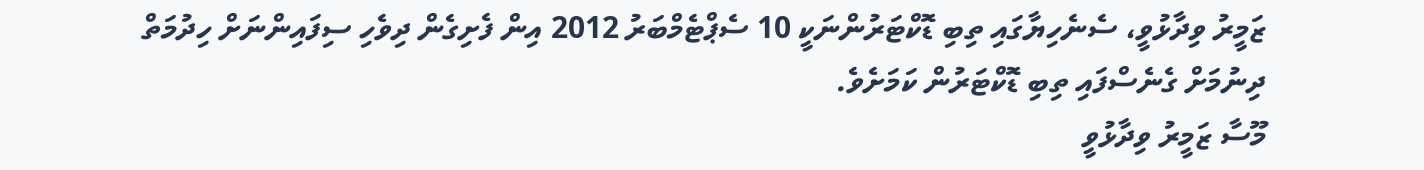ޒަމީރު ވިދާޅުވީ، ސެނެހިޔާގައި ތިބި ޑޮކްޓަރުންނަކީ 10 ސެޕްޓެމްބަރު 2012 އިން ފެށިގެން ދިވެހި ސިފައިންނަށް ހިދުމަތް ދިނުމަށް ގެނެސްފައި ތިބި ޑޮކްޓަރުން ކަމަށެވެ.
މޫސާ ޒަމީރު ވިދާޅުވީ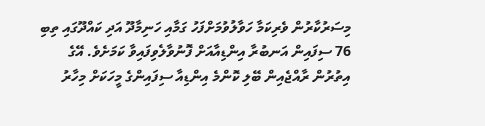މިސަރުކާރުން ވެރިކަމާ ހަވާލުވުމަށްފަހު ގަމާއި ހަނިމާދޫ އަދި ކައްދޫގައި ތިބި 76 ސިފައިން އަނބުރާ އިންޑިއާއަށް ފޮނުވާލެވިފައިވާ ކަމަށެވެ. އޭގެ އިތުރުން ރާއްޖެއިން ބޭލި ކޮންމެ އިންޑިއާ ސިފައިންގެ މީހަކަށް މިހާރު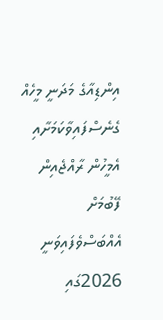އިންޑިއާގެ މަދަނީ މީހެއް ގެނެސްފައިވާކަމަށާއި އެމީހުން ރާއްޖެއިން ފޭބުމަށް އެއްބަސްވެފައިވަނީ 2026ގައި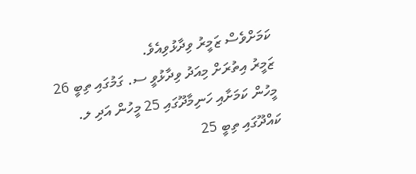ކަމަށްވެސް ޒަމީރު ވިދާޅުވިއެވެ.
ޒަމީރު އިތުރަށް މިއަދު ވިދާޅުވީ ސ. ގަމުގައި ތިބީ 26 މީހުން ކަމަށާއި ހަނިމާދޫގައި 25 މީހުން އަދި ލ. ކައްދޫގައި ތިބީ 25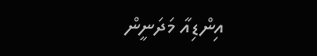އިންޑިއާ މަދަނީން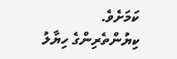ކަމަށެވެ.
ކިޔުންތެރިންގެ ހިޔާލު